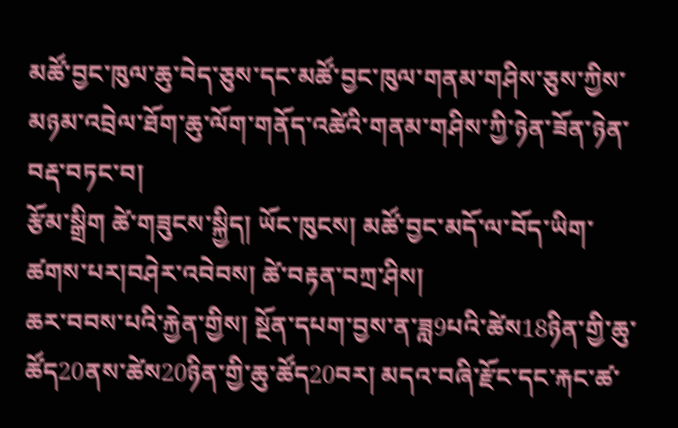མཚོ་བྱང་ཁུལ་ཆུ་བེད་ཅུས་དང་མཚོ་བྱང་ཁུལ་གནམ་གཤིས་ཅུས་ཀྱིས་མཉམ་འབྲེལ་ཐོག་ཆུ་ལོག་གནོད་འཚེའི་གནམ་གཤིས་ཀྱི་ཉེན་ཟོན་ཉེན་བརྡ་བཏང་བ།
རྩོམ་སྒྲིག ཚེ་གཟུངས་སྐྱིད། ཡོང་ཁུངས། མཚོ་བྱང་མདོ་ལ་བོད་ཡིག་ཚགས་པར།བཤེར་འབེབས། ཚེ་བརྟན་བཀྲ་ཤིས།
ཆར་བབས་པའི་རྐྱེན་གྱིས། སྔོན་དཔག་བྱས་ན་ཟླ9པའི་ཚེས18ཉིན་གྱི་ཆུ་ཚོད20ནས་ཚེས20ཉིན་གྱི་ཆུ་ཚོད20བར། མདའ་བཞི་རྫོང་དང་རྐང་ཚ་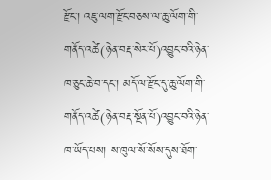རྫོང་། འཇུ་ལག་རྫོང་བཅས་ལ་ཆུ་ལོག་གི་གནོད་འཚེ(ཉེན་བརྡ་སེར་པོ)འབྱུང་བའི་ཉེན་ཁ་ཅུང་ཆེ་བ་དང་། མདོ་ལ་རྫོང་དུ་ཆུ་ལོག་གི་གནོད་འཚེ(ཉེན་བརྡ་སྔོན་པོ)འབྱུང་བའི་ཉེན་ཁ་ཡོད་པས། ས་ཁུལ་སོ་སོས་དུས་ཐོག་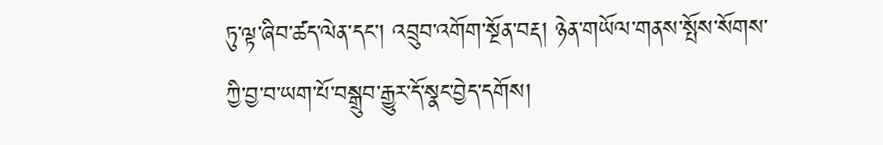ཏུ་ལྟ་ཞིབ་ཚད་ལེན་དང་། འབྲུབ་འགོག་སྔོན་བརྡ། ཉེན་གཡོལ་གནས་སྤོས་སོགས་ཀྱི་བྱ་བ་ཡག་པོ་བསྒྲུབ་རྒྱུར་དོ་སྣང་བྱེད་དགོས།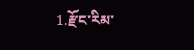1.རྫོང་རིམ་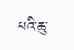པའི་ཆུ་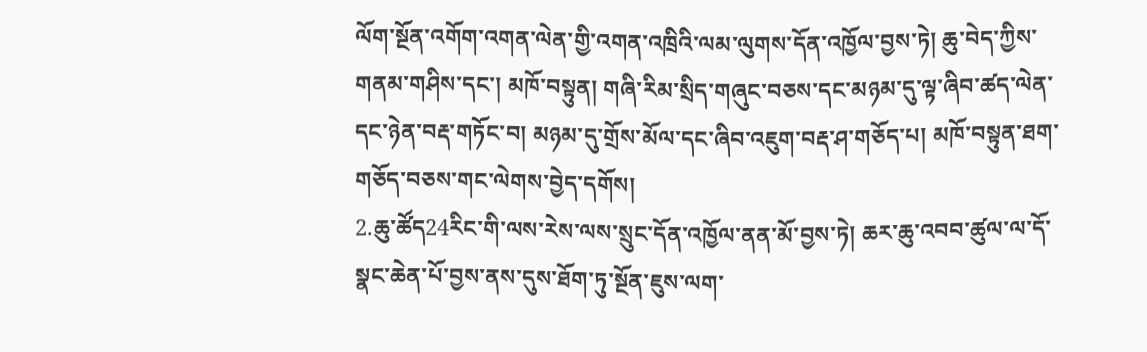ལོག་སྔོན་འགོག་འགན་ལེན་གྱི་འགན་འཁྲིའི་ལམ་ལུགས་དོན་འཁྱོལ་བྱས་ཏེ། ཆུ་བེད་ཀྱིས་གནམ་གཤིས་དང་། མཁོ་བསྟུན། གཞི་རིམ་སྲིད་གཞུང་བཅས་དང་མཉམ་དུ་ལྟ་ཞིབ་ཚད་ལེན་དང་ཉེན་བརྡ་གཏོང་བ། མཉམ་དུ་གྲོས་མོལ་དང་ཞིབ་འཇུག་བརྡ་ཤ་གཅོད་པ། མཁོ་བསྟུན་ཐག་གཅོད་བཅས་གང་ལེགས་བྱེད་དགོས།
2.ཆུ་ཚོད24རིང་གི་ལས་རེས་ལས་སྲུང་དོན་འཁྱོལ་ནན་མོ་བྱས་ཏེ། ཆར་ཆུ་འབབ་ཚུལ་ལ་དོ་སྣང་ཆེན་པོ་བྱས་ནས་དུས་ཐོག་ཏུ་སྔོན་ཇུས་ལག་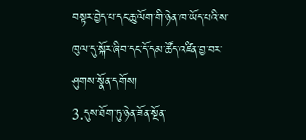བསྟར་བྱེད་པ་དང་ཆུ་ལོག་གི་ཉེན་ཁ་ཡོད་པའི་ས་ཁུལ་དུ་སྐོར་ཞིབ་དང་དོ་དམ་ཚོད་འཛིན་བྱ་བར་ཤུགས་སྣོན་དགོས།
3.དུས་ཐོག་ཏུ་ཉེན་ཟོན་སྔོན་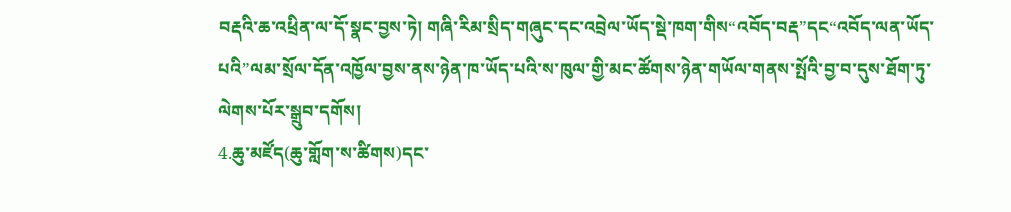བརྡའི་ཆ་འཕྲིན་ལ་དོ་སྣང་བྱས་ཏེ། གཞི་རིམ་སྲིད་གཞུང་དང་འབྲེལ་ཡོད་སྡེ་ཁག་གིས“འབོད་བརྡ”དང“འབོད་ལན་ཡོད་པའི”ལམ་སྲོལ་དོན་འཁྱོལ་བྱས་ནས་ཉེན་ཁ་ཡོད་པའི་ས་ཁུལ་གྱི་མང་ཚོགས་ཉེན་གཡོལ་གནས་སྤོའི་བྱ་བ་དུས་ཐོག་ཏུ་ལེགས་པོར་སྒྲུབ་དགོས།
4.ཆུ་མཛོད(ཆུ་གློག་ས་ཚིགས)དང་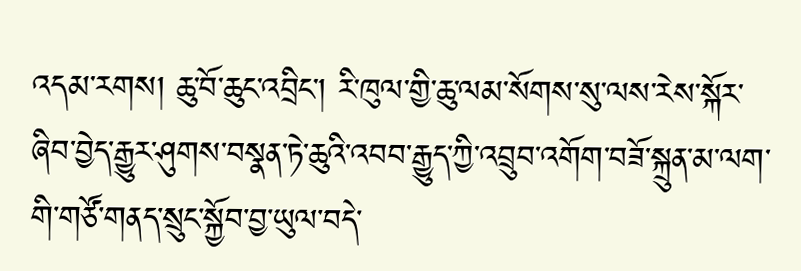འདམ་རགས། ཆུ་བོ་ཆུང་འབྲིང་། རི་ཁུལ་གྱི་ཆུ་ལམ་སོགས་སུ་ལས་རེས་སྐོར་ཞིབ་བྱེད་རྒྱུར་ཤུགས་བསྣན་ཏེ་ཆུའི་འབབ་རྒྱུད་ཀྱི་འབྲུབ་འགོག་བཟོ་སྐྲུན་མ་ལག་གི་གཙོ་གནད་སྲུང་སྐྱོབ་བྱ་ཡུལ་བདེ་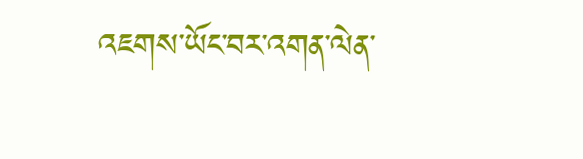འཇགས་ཡོང་བར་འགན་ལེན་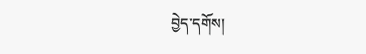བྱེད་དགོས།